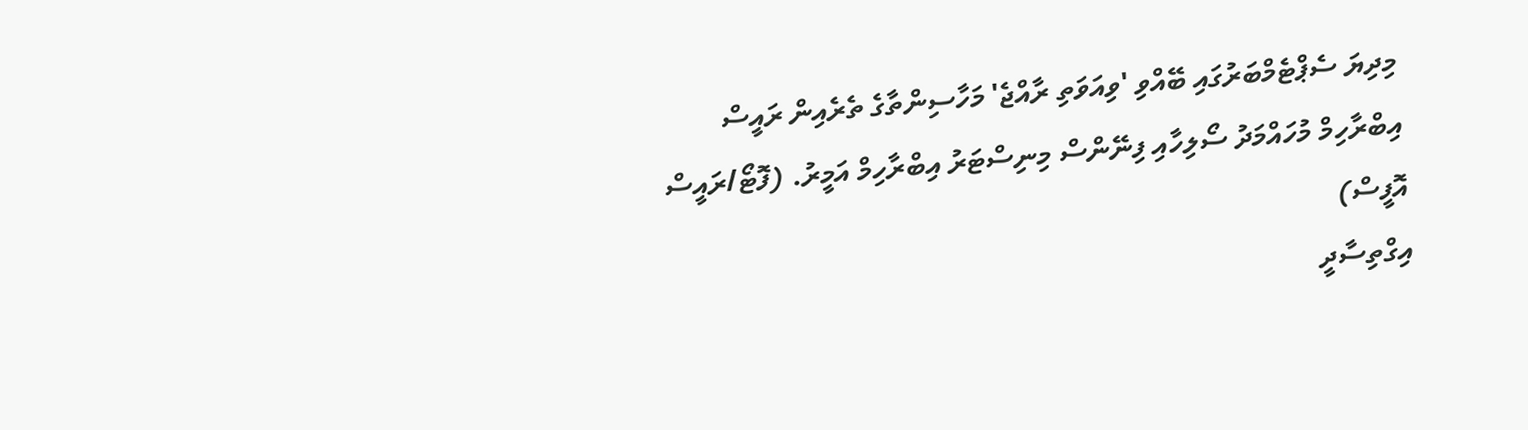މިދިޔަ ސެޕްޓެމްބަރުގައި ބޭއްވި 'ވިއަވަތި ރާއްޖެ' މަހާސިންތާގެ ތެރެއިން ރައީސް އިބްރާހިމް މުހައްމަދު ސޯލިހާއި ފިނޭންސް މިނިސްޓަރު އިބްރާހިމް އަމީރު. (ފޮޓޯ/ރައީސް އޮފީސް)
އިގްތިސާދީ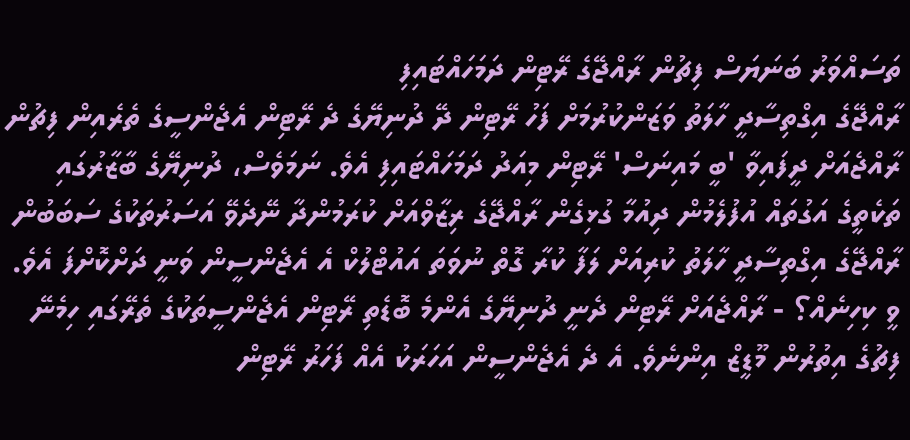ތަސައްވަރު ބަނަޔަސް ފިޗުން ރާއްޖޭގެ ރޭޓިން ދަމަހައްޓައިފި
ރާއްޖޭގެ އިގްތިސާދީ ހާލަތު ވަޒަންކުރުމަށް ފަހު ރޭޓިން ދޭ ދުނިޔޭގެ ދެ ރޭޓިން އެޖެންސީގެ ތެރެއިން ފިޗުން ރާއްޖެއަށް ދީފައިވާ 'ބީ މައިނަސް' ރޭޓިން މިއަދު ދަމަހައްޓައިފި އެވެ. ނަމަވެސް، ދުނިޔޭގެ ބާޒާރުގައި ތަކެތީގެ އަގުތައް އުފުލެމުން ދިއުމާ ގުޅިގެން ރާއްޖޭގެ ރިޒާވްއަށް ކުރަމުންދާ ނޭދެވޭ އަސަރުތަކުގެ ސަބަބުން ރާއްޖޭގެ އިގްތިސާދީ ހާލަތު ކުރިއަށް ލަފާ ކުރާ ގޮތް ނުވަތަ އައުޓްލުކް އެ އެޖެންސީން ވަނީ ދަށްކޮށްފަ އެވެ.
ވީ ކިހިނެއް؟ - ރާއްޖެއަށް ރޭޓިން ދެނީ ދުނިޔޭގެ އެންމެ ބޮޑެތި ރޭޓިން އެޖެންސީތަކުގެ ތެރޭގައި ހިމެނޭ ފިޗުގެ އިތުރުން މޫޑީޒް އިންނެވެ. އެ ދެ އެޖެންސީން އަހަރަކު އެއް ފަހަރު ރޭޓިން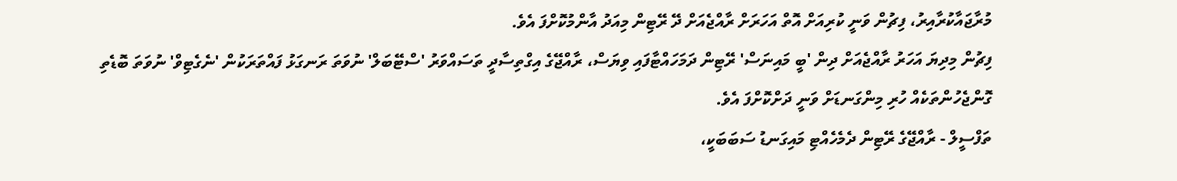މުރާޖައާކުރާއިރު، ފިޗުން ވަނީ ކުރިއަށް އޮތް އަހަރަށް ރާއްޖެއަށް ދޭ ރޭޓިން މިއަދު އާންމުކޮށްފަ އެވެ.
ފިޗުން މިދިޔަ އަހަރު ރާއްޖެއަށް ދިން 'ބީ މައިނަސް' ރޭޓިން ދަމަހައްޓާފައި ވިޔަސް، ރާއްޖޭގެ އިގްތިސާދީ ތަސައްވަރު 'ސްޓޭބަލް' ނުވަތަ ރަނގަޅު ފައްތަރަކުން 'ނެގެޓިވް' ނުވަތަ ބޮޑެތި ގޮންޖެހުންތަކެއް ހުރި މިންގަނޑަށް ވަނީ ދަށްކޮށްފަ އެވެ.
ތަފްސީލް - ރާއްޖޭގެ ރޭޓިން ދެމެހެއްޓި މައިގަނޑު ސަބަބަކީ،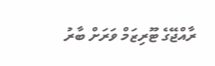ރާއްޖޭގެ ޓޫރިޒަމް ވަރަށް ބާރު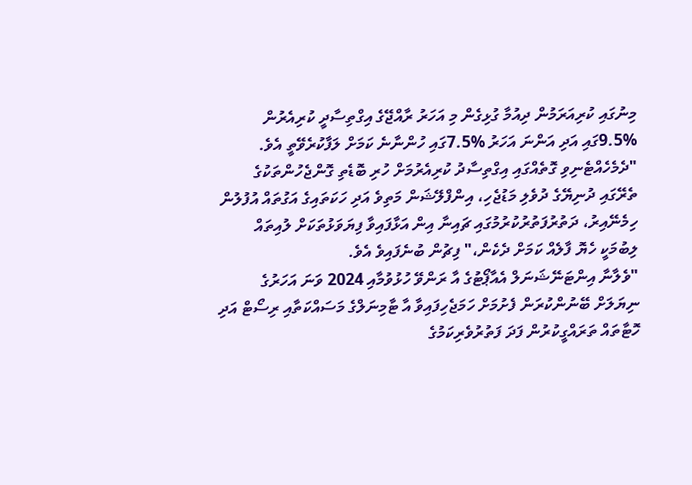މިނުގައި ކުރިއަރަމުން ދިއުމާ ގުޅިގެން މި އަހަރު ރާއްޖޭގެ އިގްތިސާދީ ކުރިއެރުން %9.5ގައި އަދި އަންނަ އަހަރު %7.5ގައި ހުންނާނެ ކަމަށް ލަފާކުރެވޭތީ އެވެ.
"ދެމެހެއްޓެނިވި ގޮތެއްގައި އިގްތިސާދު ކުރިއެރުމަށް ހުރި ބޮޑެތި ގޮންޖެހުންތަކުގެ ތެރޭގައި ދުނިޔޭގެ ދުވެލި މަޑުޖެހި، އިންފްލޭޝަން މަތިވެ އަދި ހަކަތައިގެ އަގުތައް އުފުލުން ހިމެނޭއިރު، ދަތުރުފަތުރުކުރުމުގައި ޗައިނާ އިން އަޅާފައިވާ ފިޔަވަޅުތަކަށް ލުއިތައް ލިބުމަކީ ހެޔޮ ފާލެއް ކަމަށް ދެކެން،" ފިޗުން ބުނެފައިވެ އެވެ.
"ވެލާނާ އިންޓަނޭޝަނަލް އެއާޕޯޓުގެ އާ ރަންވޭ ހުޅުވުމާއި 2024 ވަނަ އަހަރުގެ ނިޔަލަށް ބޭނުންކުރަން ފެށުމަށް ހަމަޖެހިފައިވާ އާ ޓާމިނަލްގެ މަސައްކަތާއި ރިސޯޓް އަދި ހޮޓާތައް ތަރައްގީކުރުން ފަދަ ފަތުރުވެރިކަމުގެ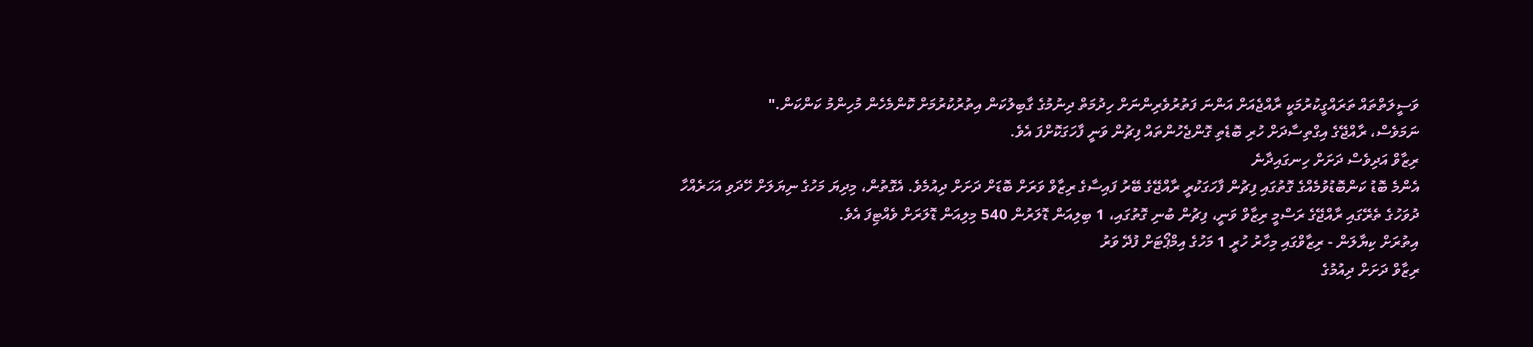ވަސީލަތްތައް ތަރައްގީކުރުމަކީ ރާއްޖެއަށް އަންނަ ފަތުރުވެރިންނަށް ހިދުމަތް ދިނުމުގެ ގާބިލުކަން އިތުރުކުރުމަށް ކޮންމެހެން މުހިންމު ކަންކަން."
ނަމަވެސް، ރާއްޖޭގެ އިގްތިސާދަށް ހުރި ބޮޑެތި ގޮންޖެހުންތައް ފިޗުން ވަނީ ފާހަގަކޮށްފަ އެވެ.
ރިޒާވް އަދިވެސް ދަށަށް ހިނގައިދާނެ
އެންމެ ބޮޑު ކަންބޮޑުވުމެއްގެ ގޮތުގައި ފިޗުން ފާހަގަކުރީ ރާއްޖޭގެ ބޭރު ފައިސާގެ ރިޒާވް ވަރަށް ބޮޑަށް ދަށަށް ދިއުމެވެ. އެގޮތުން، މިދިޔަ މަހުގެ ނިޔަލަށް ހޭދަވި އަހަރެއްހާ ދުވަހުގެ ތެރޭގައި ރާއްޖޭގެ ރަސްމީ ރިޒާވް ވަނީ، ފިޗުން ބުނި ގޮތުގައި، 1 ބިލިއަން ޑޮލަރުން 540 މިލިއަން ޑޮލަރަށް ވެއްޓިފަ އެވެ.
އިތުރަށް ކިޔާލަން - ރިޒާވްގައި މިހާރު ހުރީ 1 މަހުގެ އިމްޕޯޓަށް ފުދޭ ވަރު
ރިޒާވް ދަށަށް ދިއުމުގެ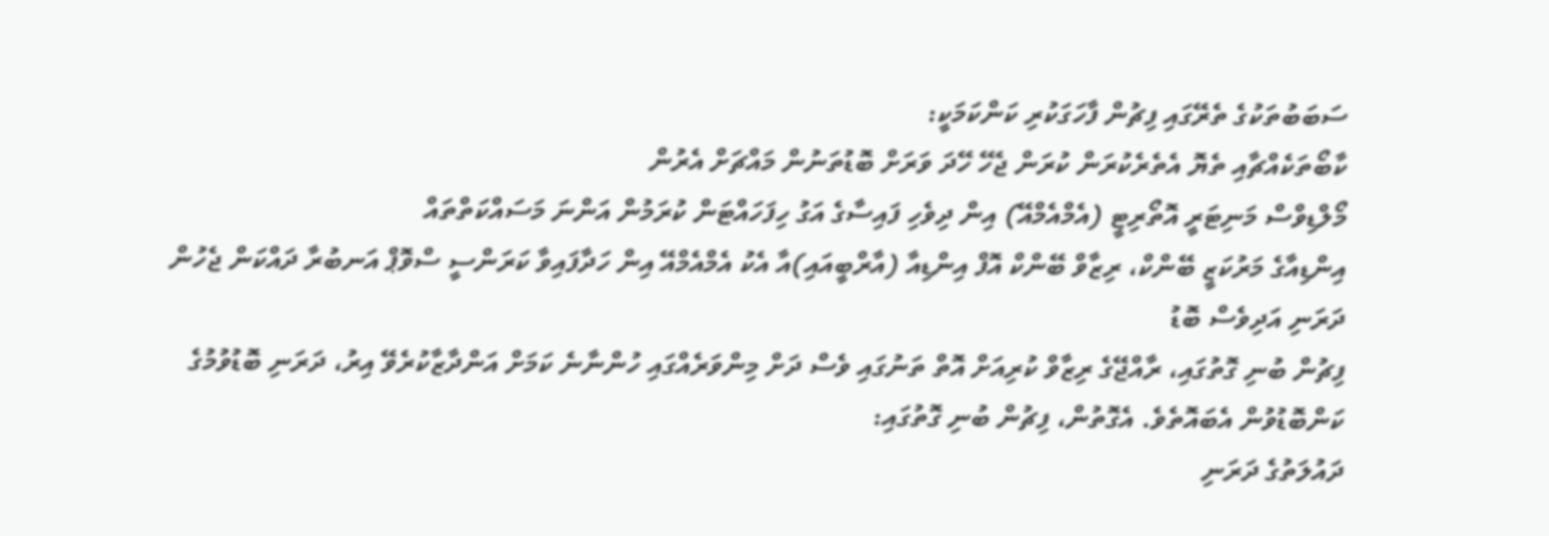ސަބަބުތަކުގެ ތެރޭގައި ފިޗުން ފާހަގަކުރި ކަންކަމަކީ:
ކާބޯތަކެއްޗާއި ތެޔޮ އެތެރެކުރަން ކުރަން ޖެހޭ ހޭދަ ވަރަށް ބޮޑުތަނުން މައްޗަށް އެރުން
މޯލްޑިވްސް މަނިޓަރީ އޮތޯރިޓީ (އެމްއެމްއޭ) އިން ދިވެހި ފައިސާގެ އަގު ހިފަހައްޓަން ކުރަމުން އަންނަ މަސައްކަތްތައް
އިންޑިއާގެ މަރުކަޒީ ބޭންކް، ރިޒާވް ބޭންކް އޮފް އިންޑިއާ (އާރްބީއައި)އާ އެކު އެމްއެމްއޭ އިން ހަދާފައިވާ ކަރަންސީ ސްވޮޕް އަނބުރާ ދައްކަން ޖެހުން
ދަރަނި އަދިވެސް ބޮޑު
ފިޗުން ބުނި ގޮތުގައި، ރާއްޖޭގެ ރިޒާވް ކުރިއަށް އޮތް ތަނުގައި ވެސް ދަށް މިންވަރެއްގައި ހުންނާނެ ކަމަށް އަންދާޒާކުރެވޭ އިރު، ދަރަނި ބޮޑުވުމުގެ ކަންބޮޑުވުން އެބައޮތެވެ. އެގޮތުން، ފިޗުން ބުނި ގޮތުގައި:
ދައުލަތުގެ ދަރަނި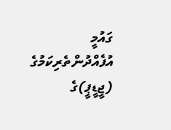ގައުމީ އުފެއްދުންތެރިކަމުގެ (ޖީޑީޕީ)ގެ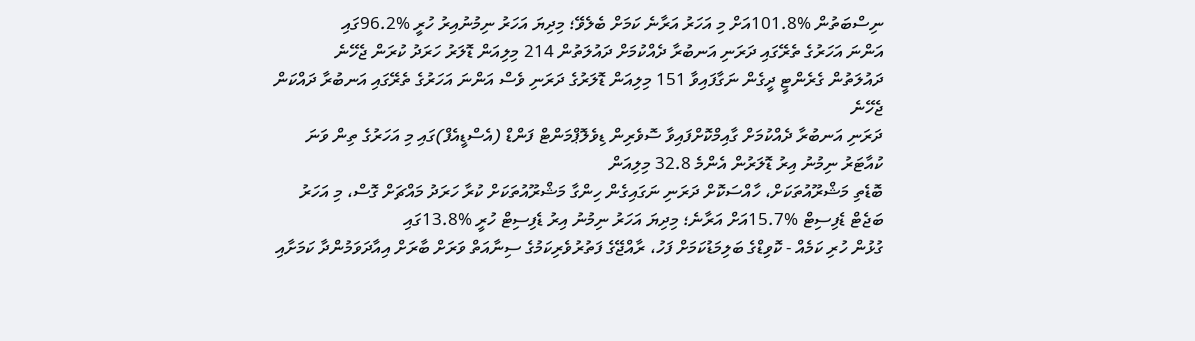ނިސްބަތުން %101.8އަށް މި އަހަރު އަރާނެ ކަމަށް ބެލެވޭ؛ މިދިޔަ އަހަރު ނިމުނުއިރު ހުރީ %96.2ގައި
އަންނަ އަހަރުގެ ތެރޭގައި ދަރަނި އަނބުރާ ދެއްކުމަށް ދައުލަތުން 214 މިލިއަން ޑޮލަރު ހަރަދު ކުރަން ޖެހޭނެ
ދައުލަތުން ގެރެންޓީ ދީގެން ނަގާފައިވާ 151 މިލިއަން ޑޮލަރުގެ ދަރަނި ވެސް އަންނަ އަހަރުގެ ތެރޭގައި އަނބުރާ ދައްކަން ޖެހޭނެ
ދަރަނި އަނބުރާ ދެއްކުމަށް ގާއިމްކޮށްފައިވާ ސޮވެރިން ޑިވެލޮޕްމަންޓް ފަންޑް (އެސްޑީއެފް)ގައި މި އަހަރުގެ ތިން ވަނަ ކުއާޓަރު ނިމުނު އިރު ޑޮލަރުން އެންމެ 32.8 މިލިއަން
ބޮޑެތި މަޝްރޫއުތަކަށް، ހާއްސަކޮށް ދަރަނި ނަގައިގެން ހިންގާ މަޝްރޫއުތަކަށް ކުރާ ހަރަދު މައްޗަށް ގޮސް، މި އަހަރު ބަޖެޓް ޑެފިސިޓް %15.7އަށް އަރާނެ؛ މިދިޔަ އަހަރު ނިމުނު އިރު ޑެފިސިޓް ހުރީ %13.8ގައި
ގުޅުން ހުރި ކަމެއް - ކޮވިޑްގެ ބަލިމަޑުކަމަށް ފަހު، ރާއްޖޭގެ ފަތުރުވެރިކަމުގެ ސިނާއަތް ވަރަށް ބާރަށް އިއާދަވަމުންދާ ކަމަށާއި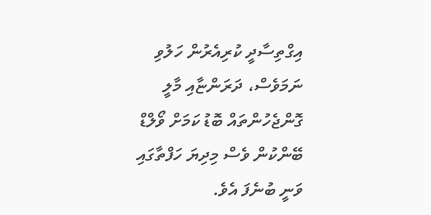އިގްތިސާދީ ކުރިއެރުން ހަލުވި ނަމަވެސް، ދަރަންޏާއި މާލީ ގޮންޖެހުންތައް ބޮޑު ކަމަށް ވޯލްޑް ބޭންކުން ވެސް މިދިޔަ ހަފްތާގައި ވަނީ ބުނެފަ އެވެ.